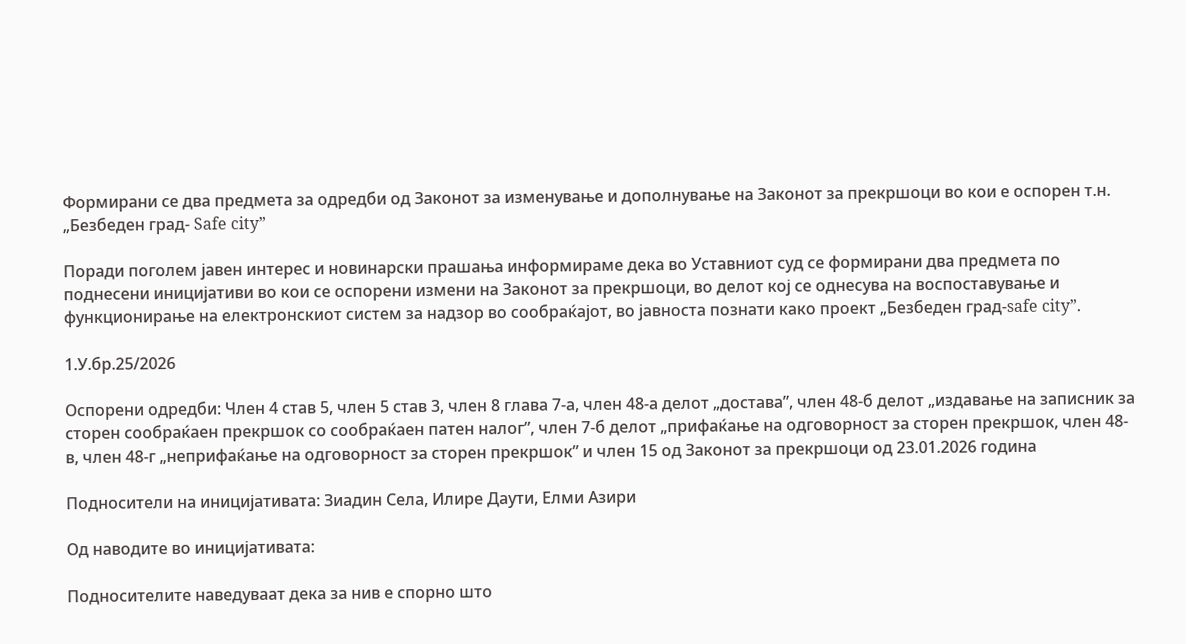Формирани се два предмета за одредби од Законот за изменување и дополнување на Законот за прекршоци во кои е оспорен т.н. „Безбеден град- Safe city”

Поради поголем јавен интерес и новинарски прашања информираме дека во Уставниот суд се формирани два предмета по поднесени иницијативи во кои се оспорени измени на Законот за прекршоци, во делот кој се однесува на воспоставување и функционирање на електронскиот систем за надзор во сообраќајот, во јавноста познати како проект „Безбеден град-safe city”.

1.У.бр.25/2026

Оспорени одредби: Член 4 став 5, член 5 став 3, член 8 глава 7-а, член 48-а делот „достава”, член 48-б делот „издавање на записник за сторен сообраќаен прекршок со сообраќаен патен налог”, член 7-б делот „прифаќање на одговорност за сторен прекршок, член 48-в, член 48-г „неприфаќање на одговорност за сторен прекршок” и член 15 од Законот за прекршоци од 23.01.2026 година

Подносители на иницијативата: Зиадин Села, Илире Даути, Елми Азири

Од наводите во иницијативата:

Подносителите наведуваат дека за нив е спорно што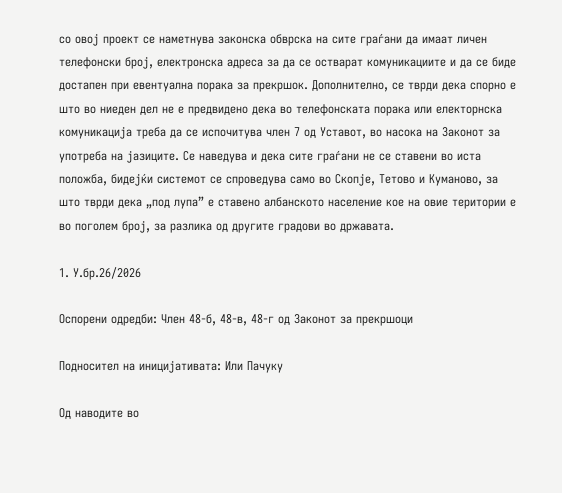со овој проект се наметнува законска обврска на сите граѓани да имаат личен телефонски број, електронска адреса за да се остварат комуникациите и да се биде достапен при евентуална порака за прекршок. Дополнително, се тврди дека спорно е што во ниеден дел не е предвидено дека во телефонската порака или електорнска комуникација треба да се испочитува член 7 од Уставот, во насока на Законот за употреба на јазиците. Се наведува и дека сите граѓани не се ставени во иста положба, бидејќи системот се спроведува само во Скопје, Тетово и Куманово, за што тврди дека „под лупа” е ставено албанското население кое на овие територии е во поголем број, за разлика од другите градови во државата.

1. У.бр.26/2026

Oспорени одредби: Член 48-б, 48-в, 48-г од Законот за прекршоци

Подносител на иницијативата: Или Пачуку

Од наводите во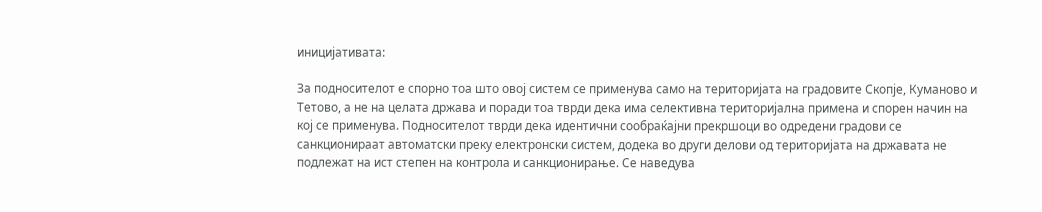иницијативата:

За подносителот е спорно тоа што овој систем се применува само на територијата на градовите Скопје, Куманово и Тетово, а не на целата држава и поради тоа тврди дека има селективна територијална примена и спорен начин на кој се применува. Подносителот тврди дека идентични сообраќајни прекршоци во одредени градови се санкционираат автоматски преку електронски систем, додека во други делови од територијата на државата не подлежат на ист степен на контрола и санкционирање. Се наведува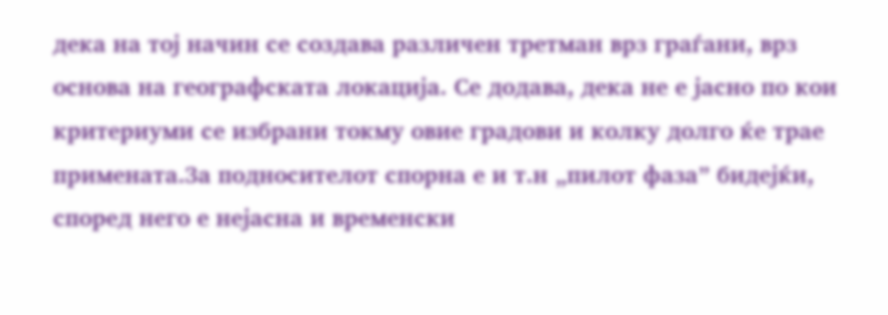дека на тој начин се создава различен третман врз граѓани, врз основа на географската локација. Се додава, дека не е јасно по кои критериуми се избрани токму овие градови и колку долго ќе трае примената.За подносителот спорна е и т.н „пилот фаза” бидејќи, според него е нејасна и временски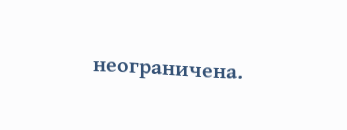неограничена.